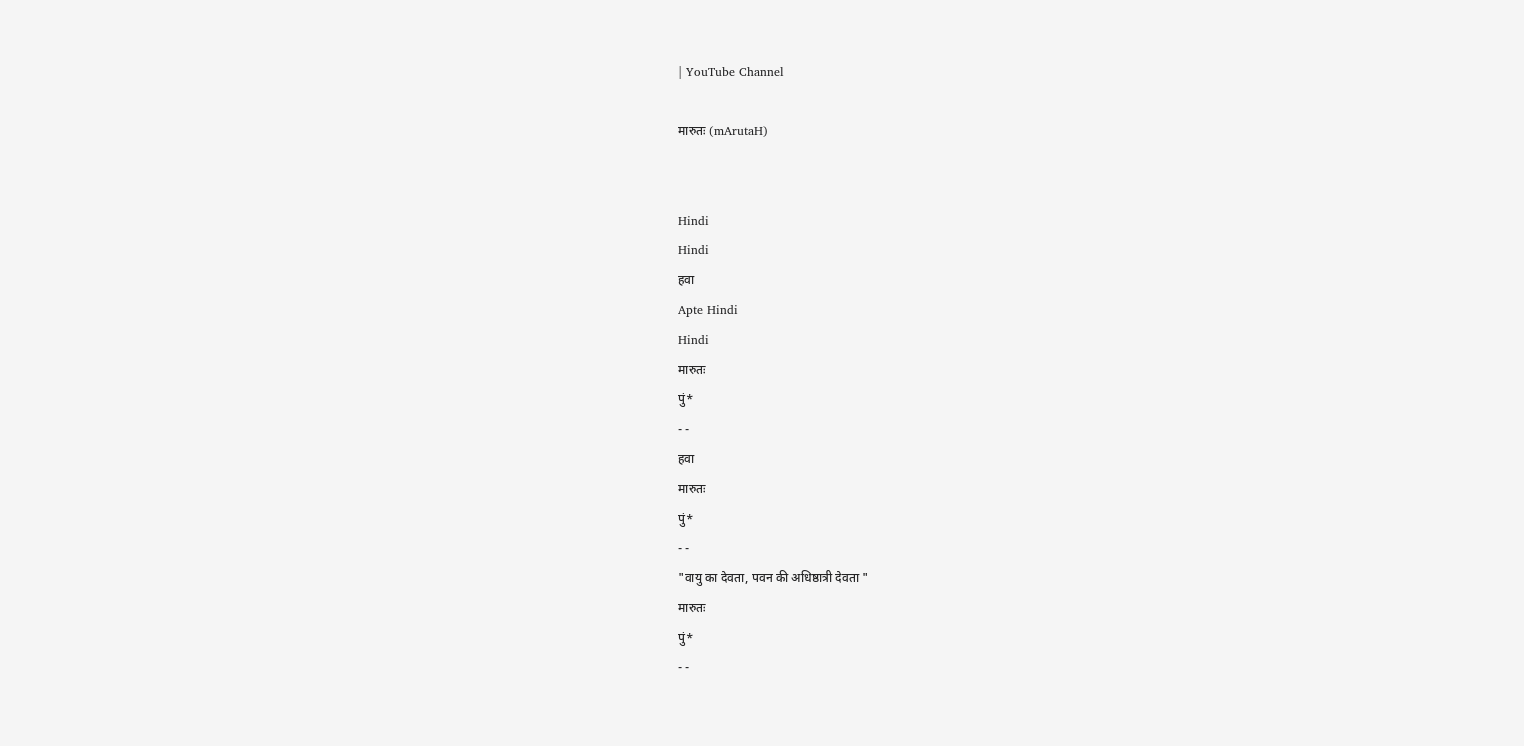| YouTube Channel

मारुतः (mArutaH)


Hindi
Hindi
हवा
Apte Hindi
Hindi
मारुतः
पुं*
- -
हवा
मारुतः
पुं*
- -
"वायु का देवता, पवन की अधिष्ठात्री देवता "
मारुतः
पुं*
- -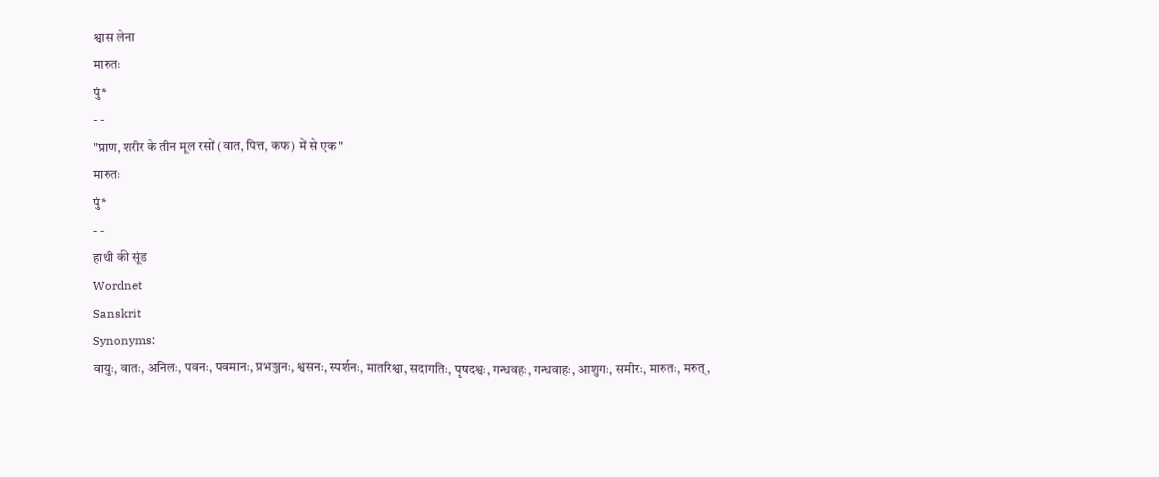श्वास लेना
मारुतः
पुं*
- -
"प्राण, शरीर के तीन मूल रसों (वात, पित्त, कफ) में से एक"
मारुतः
पुं*
- -
हाथी की सूंड
Wordnet
Sanskrit
Synonyms:
वायुः, वातः, अनिलः, पवनः, पवमानः, प्रभञ्जनः, श्वसनः, स्पर्शनः, मातरिश्वा, सदागतिः, पृषदश्वः, गन्धवहः, गन्धवाहः, आशुगः, समीरः, मारुतः, मरुत्,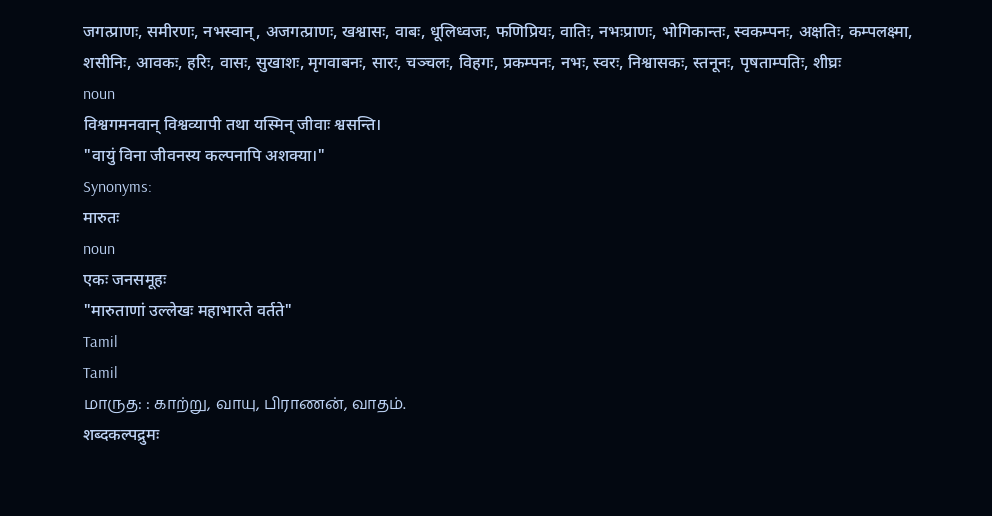जगत्प्राणः, समीरणः, नभस्वान्, अजगत्प्राणः, खश्वासः, वाबः, धूलिध्वजः, फणिप्रियः, वातिः, नभःप्राणः, भोगिकान्तः, स्वकम्पनः, अक्षतिः, कम्पलक्ष्मा, शसीनिः, आवकः, हरिः, वासः, सुखाशः, मृगवाबनः, सारः, चञ्चलः, विहगः, प्रकम्पनः, नभः, स्वरः, निश्वासकः, स्तनूनः, पृषताम्पतिः, शीघ्रः
noun
विश्वगमनवान् विश्वव्यापी तथा यस्मिन् जीवाः श्वसन्ति।
"वायुं विना जीवनस्य कल्पनापि अशक्या।"
Synonyms:
मारुतः
noun
एकः जनसमूहः
"मारुताणां उल्लेखः महाभारते वर्तते"
Tamil
Tamil
மாருத: : காற்று, வாயு, பிராணன், வாதம்.
शब्दकल्पद्रुमः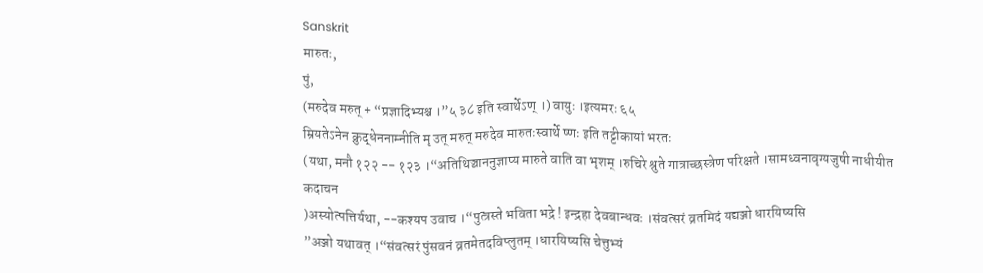Sanskrit
मारुतः,
पुं,
(मरुदेव मरुत् + “प्रज्ञादिभ्यश्च ।”५ ३८ इति स्वार्थेऽण् ।) वायुः ।इत्यमरः ६५
म्रियतेऽनेन क्रुद्धेननाम्नीति मृ उत् मरुत् मरुदेव मारुतःस्वार्थे ष्णः इति तट्टीकायां भरतः
(यथा, मनौ १२२ -- १२३ ।“अतिथिञ्चाननुज्ञाप्य मारुते वाति वा भृशम् ।रुचिरे श्रुते गात्राच्छस्त्रेण परिक्षते ।सामध्वनावृग्यजुषी नाधीयीत कदाचन
)अस्योत्पत्तिर्यथा, --कश्यप उवाच ।“पुत्त्रस्ते भविता भद्रे ! इन्द्रहा देवबान्धवः ।संवत्सरं व्रतमिदं यद्यञ्जो धारयिष्यसि
”अञ्जो यथावत् ।“संवत्सरं पुंसवनं व्रतमेतदविप्लुतम् ।धारयिष्यसि चेत्तुभ्यं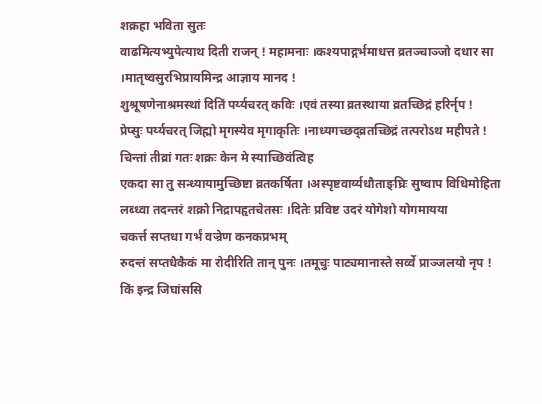शक्रहा भविता सुतः
वाढमित्यभ्युपेत्याथ दिती राजन् ! महामनाः ।कश्यपाद्गर्भमाधत्त व्रतञ्चाञ्जो दधार सा ।मातृष्वसुरभिप्रायमिन्द्र आज्ञाय मानद !
शुश्रूषणेनाश्रमस्थां दितिं पर्य्यचरत् कविः ।एवं तस्या व्रतस्थाया व्रतच्छिद्रं हरिर्नृप !
प्रेप्सुः पर्य्यचरत् जिह्मो मृगस्येव मृगाकृतिः ।नाध्यगच्छद्व्रतच्छिद्रं तत्परोऽथ महीपते !
चिन्तां तीव्रां गतः शक्रः केन मे स्याच्छिवंत्विह
एकदा सा तु सन्ध्यायामुच्छिष्टा व्रतकर्षिता ।अस्पृष्टवार्य्यधौताङ्घ्रिः सुष्वाप विधिमोहिता
लब्ध्वा तदन्तरं शक्रो निद्रापहृतचेतसः ।दितेः प्रविष्ट उदरं योगेशो योगमायया
चकर्त्त सप्तधा गर्भं वज्रेण कनकप्रभम्
रुदन्तं सप्तधैकैकं मा रोदीरिति तान् पुनः ।तमूचुः पाट्यमानास्ते सर्व्वे प्राञ्जलयो नृप !
किं इन्द्र जिघांससि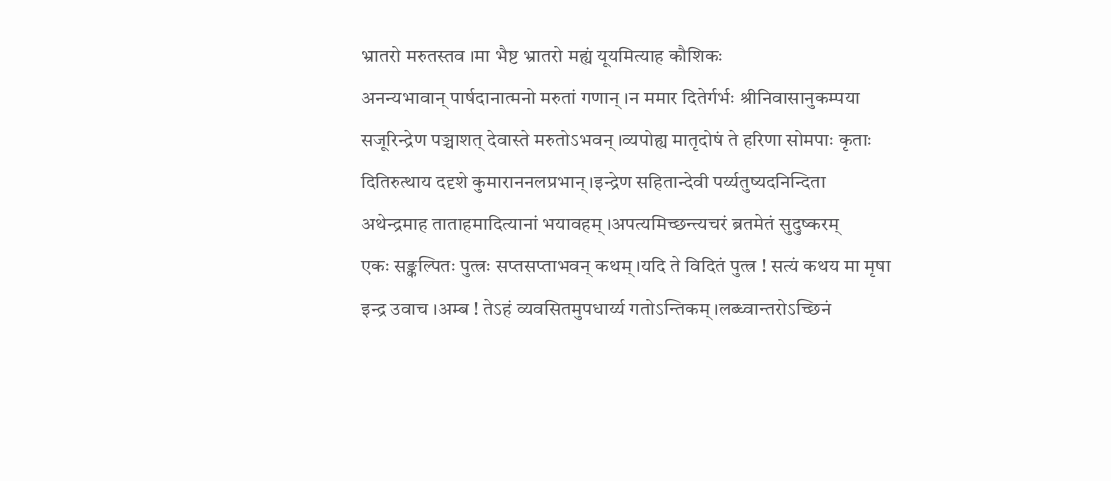भ्रातरो मरुतस्तव ।मा भैष्ट भ्रातरो मह्यं यूयमित्याह कौशिकः
अनन्यभावान् पार्षदानात्मनो मरुतां गणान् ।न ममार दितेर्गर्भः श्रीनिवासानुकम्पया
सजूरिन्द्रेण पञ्चाशत् देवास्ते मरुतोऽभवन् ।व्यपोह्य मातृदोषं ते हरिणा सोमपाः कृताः
दितिरुत्थाय ददृशे कुमाराननलप्रभान् ।इन्द्रेण सहितान्देवी पर्य्यतुष्यदनिन्दिता
अथेन्द्रमाह ताताहमादित्यानां भयावहम् ।अपत्यमिच्छन्त्यचरं ब्रतमेतं सुदुष्करम्
एकः सङ्कल्पितः पुत्त्रः सप्तसप्ताभवन् कथम् ।यदि ते विदितं पुत्त्र ! सत्यं कथय मा मृषा
इन्द्र उवाच ।अम्ब ! तेऽहं व्यवसितमुपधार्य्य गतोऽन्तिकम् ।लब्ध्वान्तरोऽच्छिनं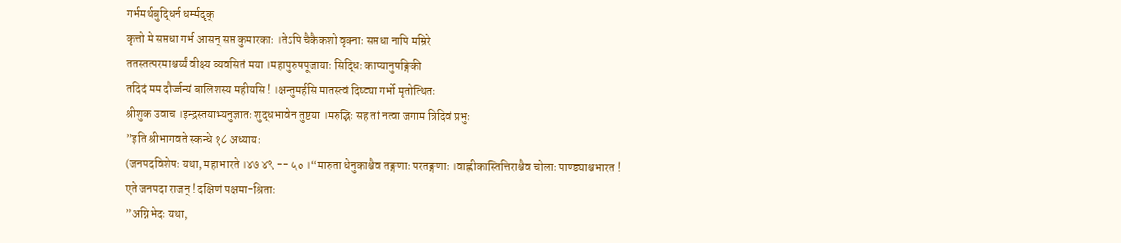गर्भमर्थबुद्धिर्न धर्म्मदृक्
कृत्तो मे सप्तधा गर्भ आसन् सप्त कुमारकाः ।तेऽपि चैकैकशो वृक्नाः सप्तधा नापि मम्रिरे
ततस्तत्परमाश्चर्य्यं वीक्ष्य व्यवसितं मया ।महापुरुषपूजायाः सिद्धिः काप्यानुषङ्गिकी
तदिदं मम दौर्ज्जन्यं बालिशस्य महीयसि ! ।क्षन्तुमर्हसि मातस्त्वं दिष्ट्या गर्भो मृतोत्थितः
श्रीशुक उवाच ।इन्द्रस्तयाभ्यनुज्ञातः शुद्धभावेन तुष्टया ।मरुद्भिः सह तां नत्वा जगाम त्रिदिवं प्रभुः
”इति श्रीभागवते स्कन्धे १८ अध्यायः
(जनपदविशेषः यथा, महाभारते ।४७ ४९ -- ५० ।“मारुता धेनुकाश्चैव तङ्गणाः परतङ्गणाः ।वाह्लीकास्तित्तिराश्चैव चोलाः पाण्ड्याश्चभारत !
एते जनपदा राजन् ! दक्षिणं पक्षमा-श्रिताः
”अग्निभेदः यथा,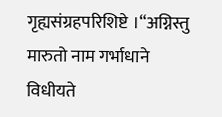गृह्यसंग्रहपरिशिष्टे ।“अग्निस्तु मारुतो नाम गर्भाधाने विधीयते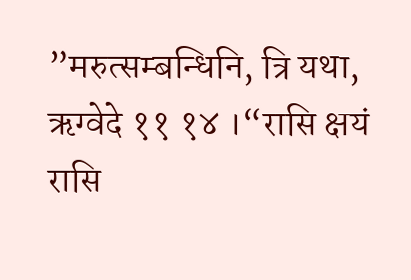”मरुत्सम्बन्धिनि, त्रि यथा, ऋग्वेदे ११ १४ ।“रासि क्षयं रासि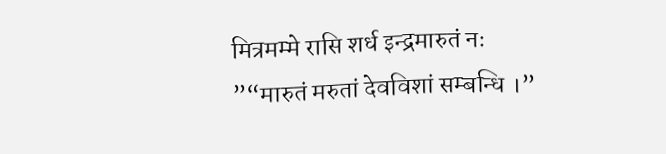मित्रमम्मे रासि शर्ध इन्द्रमारुतं नः
”“मारुतं मरुतां देवविशां सम्बन्धि ।”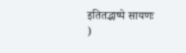इतितद्भाष्पे सायणः
)